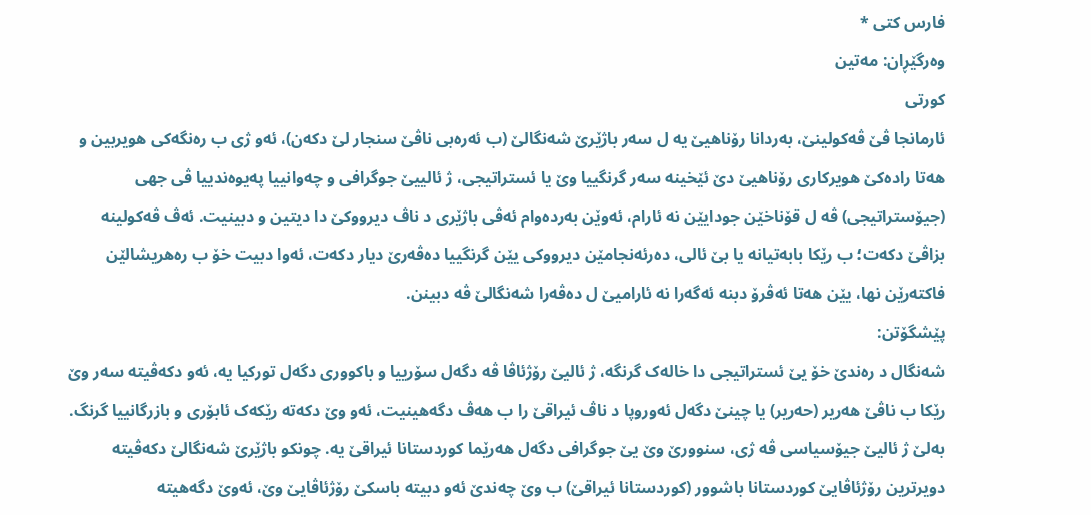فارس کتی *
وەرگێڕان: مەتین
کورتی
ئارمانجا ڤێ ڤەکولینێ، بەردانا رۆناھیێ یە ل سەر باژێرێ شەنگالێ (ب ئەرەبی ناڤێ سنجار لێ دکەن)، ئەو ژی ب رەنگەکی ھویربین و ھەتا رادەکێ ھویرکاری رۆناھیێ دێ ئێخینە سەر گرنگییا وێ یا ئستراتیجی، ژ ئالییێ جوگرافی و چەوانییا پەیوەندییا ڤی جھی (جیۆستراتیجی) ڤە ل قۆناخێن جودایێن نە ئارام، ئەوێن بەردەوام ئەڤی باژێری د ناڤ دیرووکێ دا دیتین و دبینیت. ئەڤ ڤەکولینە بزاڤێ دکەت؛ ب رێکا بابەتیانە یا بێ ئالی، دەرئەنجامێن دیرووکی یێن گرنگییا دەڤەرێ دیار دکەت، ئەوا دبیت خۆ ب رەھریشالێن فاکتەرێن نھا، یێن ھەتا ئەڤرۆ دبنە ئەگەرا نە ئارامیێ ل دەڤەرا شەنگالێ ڤە دبینن.
پێشگۆتن:
شەنگال د رەندێ خۆ یێ ئستراتیجی دا خالەک گرنگە، ژ ئالیێ رۆژئاڤا ڤە دگەل سۆرییا و باکووری دگەل تورکیا یە، ئەو دکەڤیتە سەر وێ رێکا ب ناڤێ ھەریر (حەریر) یا چینێ دگەل ئەوروپا د ناڤ ئیراقێ را ب ھەڤ دگەھینیت، ئەو وێ دکەتە رێکەک ئابۆری و بازرگانییا گرنگ. بەلێ ژ ئالیێ جیۆسیاسی ڤە ژی، سنوورێ وێ یێ جوگرافی دگەل ھەرێما کوردستانا ئیراقێ یە. چونکو باژێرێ شەنگالێ دکەڤیتە دویرترین رۆژئاڤایێ کوردستانا باشوور (کوردستانا ئیراقێ) ب وێ چەندێ ئەو دبیتە باسکێ رۆژئاڤایێ وێ، ئەوێ دگەھیتە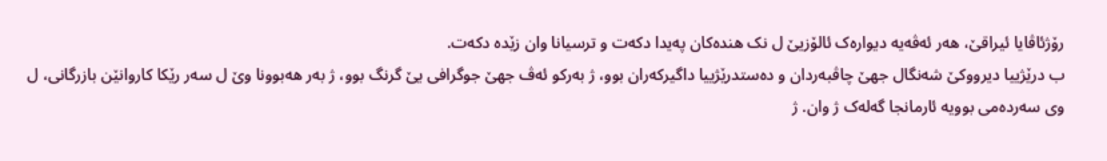رۆژئاڤایا ئیراقێ، ھەر ئەڤەیە دیوارەک ئالۆزیێ ل نک ھندەکان پەیدا دکەت و ترسیانا وان زێدە دکەت.
ب درێژییا دیرووکێ شەنگال جھێ چاڤبەردان و دەستدرێژییا داگیرکەران بوو، ژ بەرکو ئەڤ جھێ جوگرافی یێ گرنگ بوو، ژ بەر ھەبوونا وێ ل سەر رێکا کاروانێن بازرگانی، ل وی سەردەمی بوویە ئارمانجا گەلەک ژ وان. ژ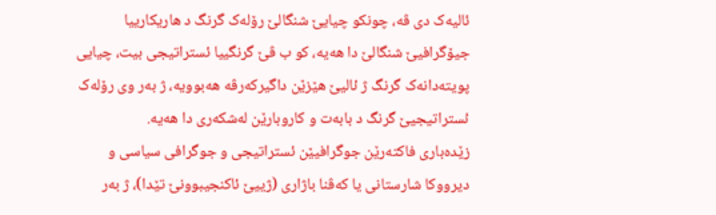ئالیەک دی ڤە، چونکو چیایێ شنگالێ رۆلەک گرنگ د ھاریکارییا جیۆگرافیێ شنگالێ دا ھەیە، کو ب ڤێ گرنگییا ئستراتیجی بیت، چیایی پویتەدانەک گرنگ ژ ئالیێ ھێزێن داگیرکەرڤە ھەبوویە، ژ بەر وی رۆلەک ئستراتیجیێ گرنگ د بابەت و کاروبارێن لەشکەری دا ھەیە.
زێدەباری فاکتەرێن جوگرافیێن ئستراتیجی و جوگرافی سیاسی و دیرووکا شارستانی یا کەڤنا باژاری (ژییێ ئاکنجیبوونێ تێدا)، ژ بەر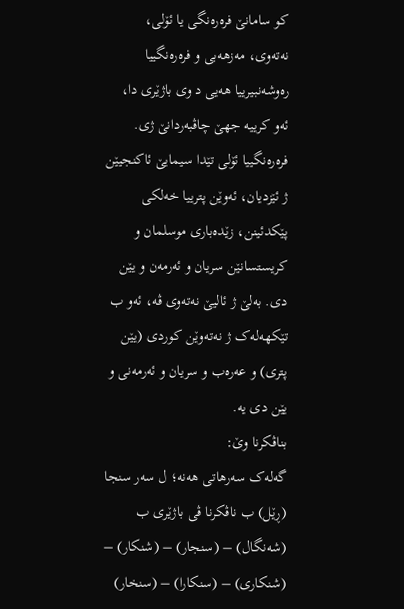کو سامانێ فرەرەنگی یا ئۆلی، نەتەوی، مەزھەبی و فرەرەنگییا رەوشەنبیرییا ھەیی د وی باژێری دا، ئەو کرییە جھێ چاڤبەردانێ ژی. فرەرەنگییا ئۆلی تێدا سیمایێ ئاکنجیێن ژ ئێزدیان، ئەوێن پترییا خەلکی پێکدئینن، زێدەباری موسلمان و کریستسانێن سریان و ئەرمەن و یێن دی. بەلێ ژ ئالیێ نەتەوی ڤە، ئەو ب تێکھەلەک ژ نەتەوێن کوردی (یێن پتری) و عەرەب و سریان و ئەرمەنی و یێن دی یە.
بناڤکرنا وێ:
گەلەک سەرھاتی ھەنە؛ ل سەر سنجا (ڕێل) ب ناڤکرنا ڤی باژێری ب (شەنگال) – (سنجار) – (شنکار) – (شنکاری) – (سنکارا) – (سنخار)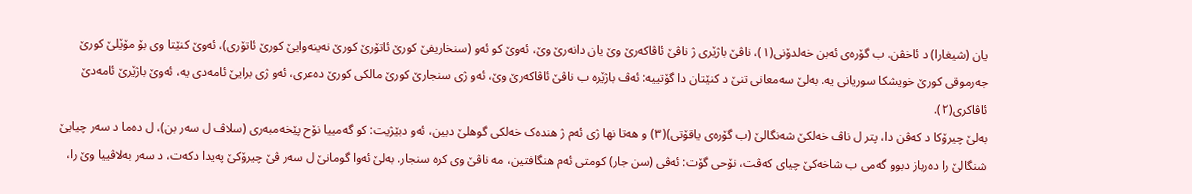یان (شیغارا) د ئاخڤن. ب گۆرەی ئەبن خەلدۆنی(١)، ناڤێ باژێری ژ ناڤێ ئاڤاکەرێ وێ یان دانەرێ وێ، ئەوێ کو ئەو (سنخاریفێ کورێ ئاتۆرێ کورێ نەینەوایێ کورێ ئاتۆری)، ئەوێ کنێتا وی بۆ مۆێلێ کورێ جەرموقی کورێ خویشکا سوریانی یە. بەلێ سەمعانی تنێ د کنێتان دا گۆتییە: ئەڤ باژێرە ب ناڤێ ئاڤاکەرێ وێ، ئەو ژی سنجارێ کورێ مالکی کورێ دەعری، ئەو ژی برایێ ئامەدی یە، ئەوێ باژێرێ ئامەدێ ئاڤاکری(٢).
بەلێ چیرۆکا د کەڤن دا، پتر ل ناڤ خەلکێ شەنگالێ (ب گۆرەی یاقۆتی)(٣) و ھەتا نھا ژی ئەم ژ ھندەک خەلکی گوھلێ دبین، ئەو دبێژیت: کو گەمییا نۆح پێخەمبەری (سلاڤ ل سەر بن)، ل دەما د سەر چیایێ شنگالێ را دەرباز دبوو گەمی ب شاخەکێ چیای کەڤت، نۆحی گۆت: ئەڤی (سن جار) کومتی ئەم ھنگافتین، مە ناڤێ وی کرە سنجار. بەلێ ئەوا گومانێ ل سەر ڤێ چیرۆکێ پەیدا دکەت، د سەر بەلاڤییا وێ را،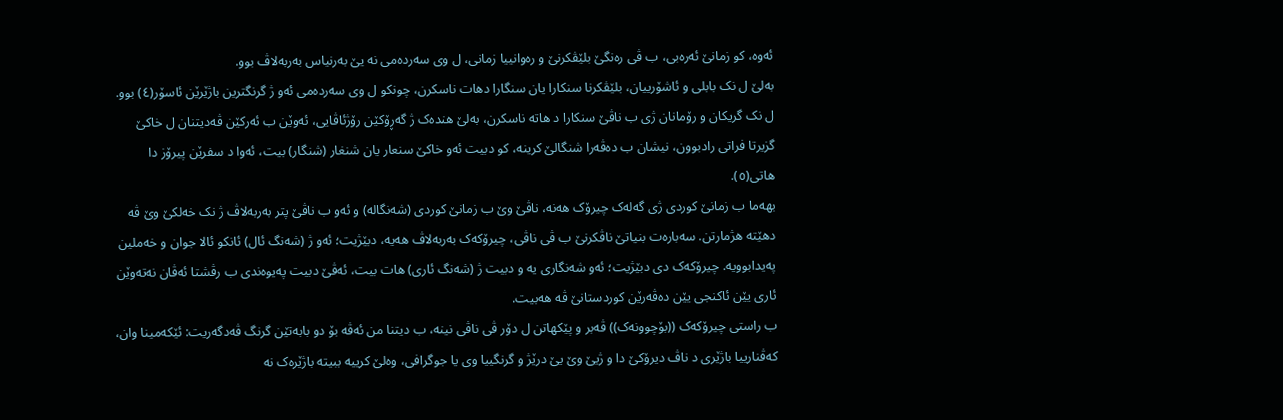ئەوە، کو زمانێ ئەرەبی، ب ڤی رەنگێ بلێڤکرنێ و رەوانییا زمانی، ل وی سەردەمی نە یێ بەرنیاس بەربەلاڤ بوو.
بەلێ ل نک بابلی و ئاشۆرییان، بلێڤکرنا سنکارا یان سنگارا دھات ناسکرن، چونکو ل وی سەردەمی ئەو ژ گرنگترین باژێرێن ئاسۆر(٤) بوو. ل نک گریکان و رۆمانان ژی ب ناڤێ سنکارا د ھاتە ناسکرن، بەلێ ھندەک ژ گەڕۆکێن رۆژئاڤایی، ئەوێن ب ئەرکێن ڤەدیتنان ل خاکێ گزیرتا فراتی رادبوون، نیشان ب دەڤەرا شنگالێ کرینە، کو دبیت ئەو خاکێ سنعار یان شنغار (شنگار) بیت، ئەوا د سفرێن پیرۆز دا ھاتی(٥).
بھەما ب زمانێ کوردی ژی گەلەک چیرۆک ھەنە، ناڤێ وێ ب زمانێ کوردی (شەنگالە) و ئەو ب ناڤێ پتر بەربەلاڤ ژ نک خەلکێ وێ ڤە دھێتە ھژمارتن. سەبارەت بنیاتێ ناڤکرنێ ب ڤی ناڤی، چیرۆکەک بەربەلاڤ ھەیە، دبێژیت؛ ئەو ژ (شەنگ ئال) ئانکو ئالا جوان و خەملین پەیدابوویە. چیرۆکەک دی دبێژیت؛ ئەو شەنگاری یە و دبیت ژ (شەنگ ئاری) ھات بیت، ئەڤێ دبیت پەیوەندی ب رڤشتا ئەڤان نەتەوێن ئاری یێن ئاکنجی یێن دەڤەرێن کوردستانێ ڤە ھەبیت.
ب راستی چیرۆکەک ((بۆچوونەک)) ڤەبر و پێکھاتن ل دۆر ڤی ناڤی نینە، ب دیتنا من ئەڤە بۆ دو بابەتێن گرنگ ڤەدگەریت: ئێکەمینا وان، کەڤنارییا باژێری د ناڤ دیرۆکێ دا و ژیێ وێ یێ درێژ و گرنگییا وی یا جوگرافی، وەلێ کرییە ببیتە باژێرەک نە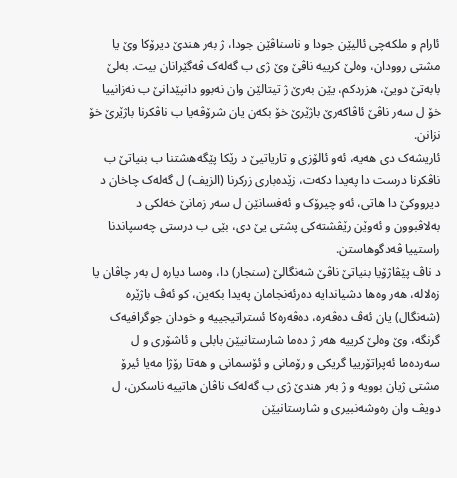ئارام و ملکەچی ئالیێن جودا و ناسناڤێن جودا، ژ بەر ھندێ دیرۆکا وێ یا مشتی روودان، وەلێ کرییە ناڤێ وێ ژی ب گەلەک ڤەگێرانان بیت. بەلێ بابەتێ دویێ، ھزردکم، یێن بەرێ ژ تیتالێن وان نەبوو دانپێدانێ ب نەزانییا خۆ ل سەر ناڤێ ئاڤاکەرێ باژێرێ خۆ بکەن یان شرۆڤەیا ب ناڤکرنا باژێرێ خۆ نزانن.
ئاریشەک دی ھەیە، ئەو ئالۆزی و تاریاتیێ د رێکا پێگەھشتنا ب بنیاتێ ب ناڤکرنا درست دا پەیدا دکەت، زێدەباری زرکرنا (الزیف) ل گەلەک چاخان د دیرووکێ دا ھاتی، ئەو چیرۆک و ئەفسانێن ل سەر زمانێ خەلکی د بەلاڤبوون و ئەوێن رێڤشتەکی پشتی یێ دی، بێی ب درستی چەسپاندنا راستییا ڤەدگوھاستن.
د ناڤ پێڤاژۆیا بنیاتێ ناڤێ شەنگالێ (سنجار) دا، وەسا دیارە ل بەر چاڤان یا زەلالە، ھەر وەھا دشیاندایە دەرئەنجامان پەیدا بکەین، کو ئەڤ باژێرە (شەنگال) یان ئەڤ دەڤەرە، دەڤەرەکا ئستراتیجییە و خودان جوگرافیەک گرنگە، وێ وەلێ کرییە ھەر ژ دەما شارستانیێن بابلی و ئاشۆری و ل سەردەما ئەپراتۆرییا گریکی و رۆمانی و ئۆسمانی و ھەتا رۆژا مەیا ئیرۆ مشتی ژیان بوویە و ژ بەر ھندێ ژی ب گەلەک ناڤان ھاتییە ناسکرن، ل دویڤ وان رەوشەنبیری و شارستانیێن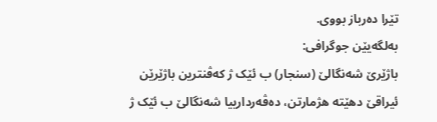تێرا دەرباز بووی.
بەلگەیێن جوگرافی:
باژێرێ شەنگالێ (سنجار) ب ئێک ژ کەڤنترین باژێرێن ئیراقێ دھێتە ھژمارتن، دەڤەردارییا شەنگالێ ب ئێک ژ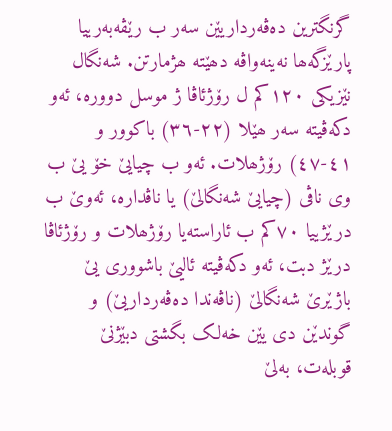گرنگترین دەڤەرداریێن سەر ب رێڤەبەرییا پارێزگەھا نەینەواڤە دھێتە ھژمارتن. شەنگال نێزیکی ١٢٠کم ل رۆژئاڤا ژ موسل دوورە، ئەو دکەڤیتە سەر ھێلا (٢٢-٣٦) باکوور و ٤١-٤٧) رۆژھلات. ئەو ب چیایێ خۆ یێ ب وی ناڤی (چیایێ شەنگالێ) یا ناڤدارە، ئەوێ ب درێژییا ٧٠کم ب ئاراستەیا رۆژھلات و رۆژئاڤا درێژ دبت، ئەو دکەڤیتە ئالیێ باشووری یێ باژێرێ شەنگالێ (ناڤەندا دەڤەرداریێ) و گوندێن دی یێن خەلک بگشتی دبێژنێ قوبلەت، بەلێ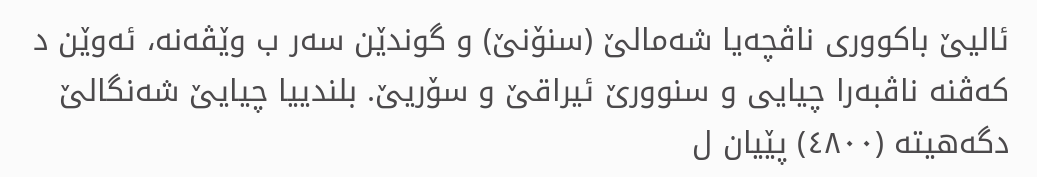ئالیێ باکووری ناڤچەیا شەمالێ (سنۆنێ) و گوندێن سەر ب وێڤەنە، ئەوێن د کەڤنە ناڤبەرا چیایی و سنوورێ ئیراقێ و سۆریێ. بلندییا چیایێ شەنگالێ دگەھیتە (٤٨٠٠) پێیان ل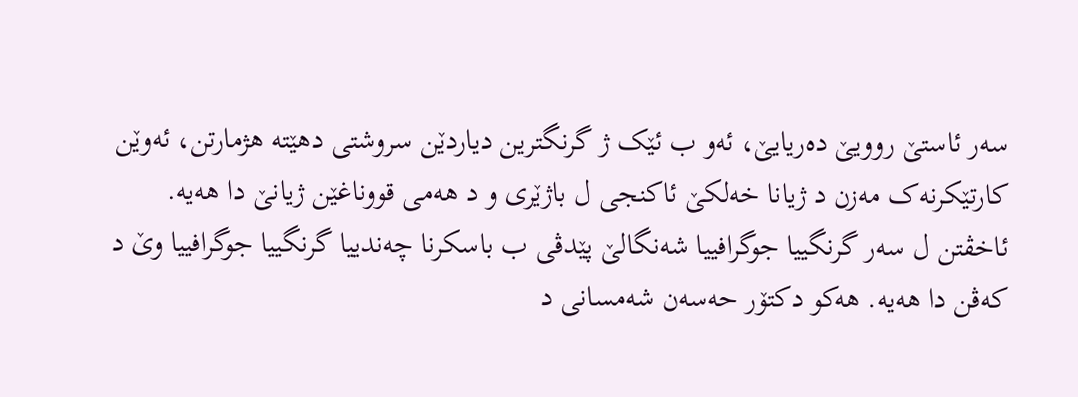سەر ئاستێ روویێ دەریایێ، ئەو ب ئێک ژ گرنگترین دیاردێن سروشتی دھێتە ھژمارتن، ئەوێن کارتێکرنەک مەزن د ژیانا خەلکێ ئاکنجی ل باژێری و د ھەمی قووناغێن ژیانێ دا ھەیە.
ئاخڤتن ل سەر گرنگییا جوگرافییا شەنگالێ پێدڤی ب باسکرنا چەندییا گرنگییا جوگرافییا وێ د کەڤن دا ھەیە. ھەکو دکتۆر حەسەن شەمسانی د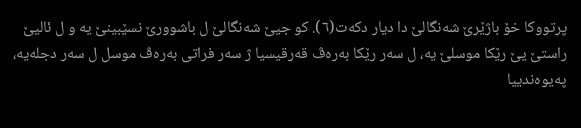پرتووکا خۆ باژێرێ شەنگالێ دا دیار دکەت(٦). کو جیێ شەنگالێ ل باشوورێ نسێبینێ یە و ل ئالیێ راستێ یێ رێکا موسلێ یە، ل سەر رێکا بەرەڤ قەرقیسیا ژ سەر فراتی بەرەڤ موسل ل سەر دجلەیە، پەیوەندییا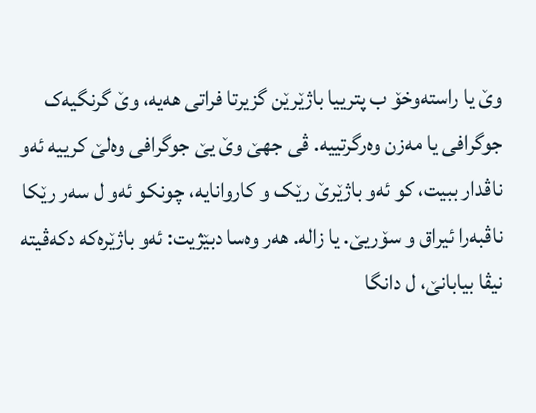وێ یا راستەوخۆ ب پترییا باژێرێن گزیرتا فراتی ھەیە، وێ گرنگیەک جوگرافی یا مەزن وەرگرتییە. ڤی جھێ وێ یێ جوگرافی وەلێ کرییە ئەو ناڤدار ببیت، کو ئەو باژێرێ رێک و کاروانایە، چونکو ئەو ل سەر رێکا ناڤبەرا ئیراق و سۆریێ. یا زالە. ھەر وەسا دبێژیت: ئەو باژێرەکە دکەڤیتە نیڤا بیابانێ، ل دانگا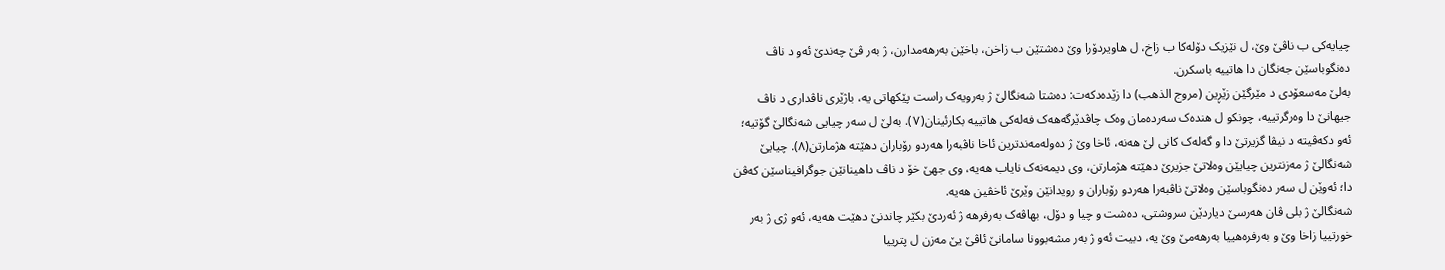چیایەکی ب ناڤێ وێ، ل نێزیک دۆلەکا ب زاخ، ل ھاویردۆرا وێ دەشتێن ب زاخن، باخێن بەرھەمدارن، ژ بەر ڤێ چەندێ ئەو د ناڤ دەنگوباسێن جەنگان دا ھاتییە باسکرن.
بەلێ مەسعۆدی د مێرگێن زێڕین (مروج الذهب) دا زێدەدکەت: دەشتا شەنگالێ ژ بەرویەک راست پێکھاتی یە، باژێری ناڤداری د ناڤ جیھانێ دا وەرگرتییە، چونکو ل ھندەک سەردەمان وەک چاڤدێرگەھەک فەلەکی ھاتییە بکارئینان(٧). بەلێ ل سەر چیایی شەنگالێ گۆتیە؛ ئەو دکەڤیتە د نیڤا گزیرتێ دا و گەلەک کانی لێ ھەنە، ئاخا وێ ژ دەولەمەندترین ئاخا ناڤبەرا ھەردو رۆباران دھێتە ھژمارتن(٨). چیایێ شەنگالێ ژ مەزنترین چیایێن وەلاتێ جزیرێ دھێتە ھژمارتن، وی دیمەنەک نایاب ھەیە، وی جھێ خۆ د ناڤ داھینانێن جوگرافیناسێن کەڤن دا؛ ئەوێن ل سەر دەنگوباسێن وەلاتێ ناڤبەرا ھەردو رۆباران و رویدانێن وێرێ ئاخڤین ھەیە.
شەنگالێ ژ بلی ڤان ھەرسێ دیاردێن سروشتی، دەشت و چیا و دۆل، بھاڤەک بەرفرھە ژ ئەردێ بکێر چاندنێ دھێت ھەیە، ئەو ژی ژ بەر خورتییا زاخا وێ و بەرفرەھییا بەرھەمێ وێ یە، دبیت ئەو ژ بەر مشەبوونا سامانێ ئاڤێ یێ مەزن ل پترییا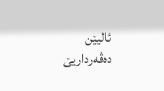ئالیێن دەڤەرداریێ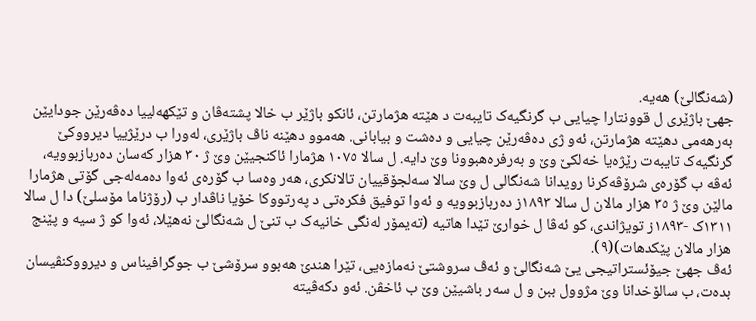(شەنگالێ) ھەیە.
جھێ باژێری ل قوونتارا چیایی ب گرنگیەک تایبەت د ھێتە ھژمارتن، ئانکو باژێر ب خالا پشتەڤان و تێکھەلییا دەڤەرێن جودایێن بەرھەمی دھێتە ھژمارتن، ئەو ژی دەڤەرێن چیایی و دەشت و بیابانی. ھەموو دھێنە ناڤ باژێری، لەورا ب درێژییا دیرووکێ گرنگیەک تایبەت رێژەیا خەلکێ وێ و بەرفرەھبوونا وێ دایە. ل سالا ١٠٧٥ ھژمارا ئاکنجیێن وێ ژ ٣٠ ھزار کەسان دەربازبوویە، ئەڤە ب گۆرەی شرۆڤەکرنا رویدانا شەنگالی ل وێ سالا سەلجۆقییان تالانکری، ھەر وەسا ب گۆرەی ئەوا دەمەلەجی گۆتی ھژمارا مالێن وێ ژ ٣٥ ھزار مالان ل سالا ١٨٩٣ز دەربازبوویە و ئەوا توفیق فکرەتی د پەرتووکا خۆیا ناڤدار ب (رۆژناما مۆسلێ) دا ل سالا ١٣١١ک -١٨٩٣ز تویژاندی، کو ئەڤا ل خوارێ تێدا ھاتیە (تەیمۆر لەنگی خانیەک ب تنێ ل شەنگالێ نەھێلا، ئەوا کو ژ سیە و پێنج ھزار مالان پێکدھات)(٩).
ئەڤ جھێ جیۆئستراتیجی یێ شەنگالێ و ئەڤ سروشتێ نەمازەیی، تێرا ھندێ ھەبوو سرۆشێ ب جوگرافیناس و دیرووکنڤیسان بدەت، ب سالۆخدانا وێ مژوول ببن و ل سەر باشیێن وێ ب ئاخڤن. ئەو دکەڤیتە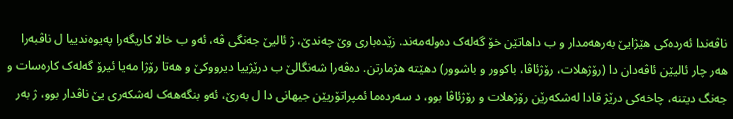ناڤەندا ئەردەکی ھێژایێ بەرھەمدار و ب داھاتێن خۆ گەلەک دەولەمەند. زێدەباری وێ چەندێ، ژ ئالیێ جەنگی ڤە، ئەو ب خالا کاریگەرا پەیوەندییا ل ناڤبەرا ھەر چار ئالیێن ئاڤەدان دا (رۆژھلات، رۆژئاڤا، باکوور و باشوور) دھێتە ھژمارتن. دەڤەرا شەنگالێ ب درێژییا دیرووکێ و ھەتا رۆژا مەیا ئیرۆ گەلەک کارەسات و جەنگ دیتنە، چاخەکی درێژ قادا لەشکەرێن رۆژھلات و رۆژئاڤا بوو، د سەردەما ئمپراتۆریێن جیھانی دا ل بەرێ، ئەو بنگەھەک لەشکەری یێ ناڤدار بوو، ژ بەر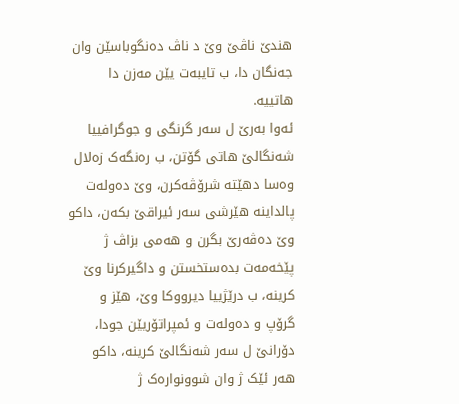ھندێ ناڤێ وێ د ناڤ دەنگوباسێن وان جەنگان دا، ب تایبەت یێن مەزن دا ھاتییە.
ئەوا بەرێ ل سەر گرنگی و جوگرافییا شەنگالێ ھاتی گۆتن، ب رەنگەک زەلال وەسا دھێتە شرۆڤەکرن، وێ دەولەت پالداینە ھێرشی سەر ئیراقێ بکەن، داکو وێ دەڤەرێ بگرن و ھەمی بزاڤ ژ پێخەمەت بدەستخستن و داگیرکرنا وێ کرینە، ب درێژییا دیرووکا وێ، ھێز و گرۆپ و دەولەت و ئمپراتۆریێن جودا، دۆرانێ ل سەر شەنگالێ کرینە، داکو ھەر ئێک ژ وان شوونوارەک ژ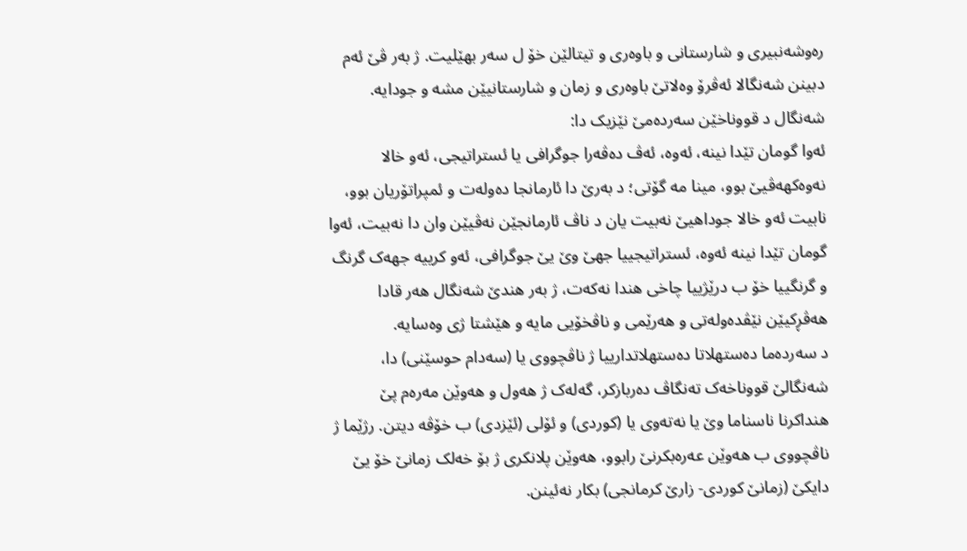رەوشەنبیری و شارستانی و باوەری و تیتالێن خۆ ل سەر بھێلیت. ژ بەر ڤێ ئەم دبینن شەنگالا ئەڤرۆ وەلاتێ باوەری و زمان و شارستانیێن مشە و جودایە.
شەنگال د قووناخێن سەردەمێ نێزیک دا:
ئەوا گومان تێدا نینە، ئەوە، ئەڤ دەڤەرا جوگرافی یا ئستراتیجی، ئەو خالا نەوەکھەڤیێ بوو، مینا مە گۆتی؛ د بەرێ دا ئارمانجا دەولەت و ئمپراتۆریان بوو، نابیت ئەو خالا جوداھیێ نەبیت یان د ناڤ ئارمانجێن نەڤیێن وان دا نەبیت، ئەوا گومان تێدا نینە ئەوە، ئستراتیجییا جھێ وێ یێ جوگرافی، ئەو کرییە جھەک گرنگ و گرنگییا خۆ ب درێژییا چاخی ھندا نەکەت، ژ بەر ھندێ شەنگال ھەر قادا ھەڤڕکیێن نێڤدەولەتی و ھەرێمی و ناڤخۆیی مایە و ھێشتا ژی وەسایە.
د سەردەما دەستھلاتا دەستھلاتدارییا ژ ناڤچووی یا (سەدام حوسێنی) دا، شەنگالێ قووناخەک تەنگاڤ دەربازکر، گەلەک ژ ھەول و ھەوێن مەرەم پێ ھنداکرنا ناسناما وێ یا نەتەوی یا (کوردی) و ئۆلی (ئێزدی) ب خۆڤە دیتن. رژێما ژ ناڤچووی ب ھەوێن عەرەبکرنێ رابوو، ھەوێن پلانکری ژ بۆ خەلک زمانێ خۆ یێ دایکێ (زمانێ کوردی- زارێ کرمانجی) بکار نەئینن.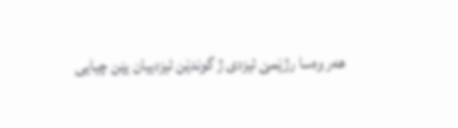ھەر وەسا رژێمێ ئیزدی ژ گوندێن ئیزدییان یێن چیایی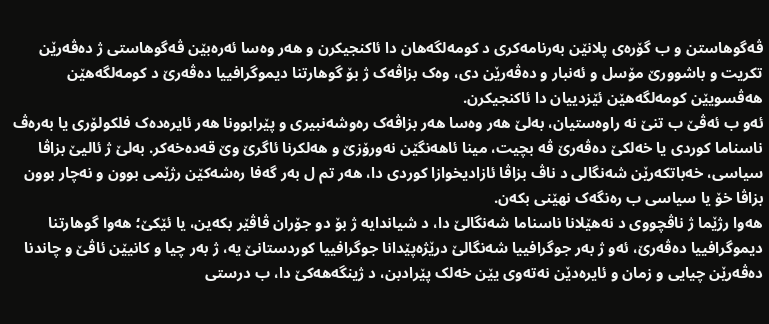ڤەگوھاستن و ب گۆرەی پلانێن بەرنامەکری د کومەلگەھان دا ئاکنجیکرن و ھەر وەسا ئەرەبێن ڤەگوھاستی ژ دەڤەرێن تکریت و باشوورێ مۆسل و ئەنبار و دەڤەرێن دی، وەک بزاڤەک ژ بۆ گوھارتنا دیموگرافییا دەڤەرێ د کومەلگەھێن ھەڤسویێن کومەلگەھێن ئێزدییان دا ئاکنجیکرن.
ئەو ب ئەڤێ ب تنێ نە راوەستیان، بەلێ ھەر وەسا ھەر بزاڤەک رەوشەنبیری و پێرابوونا ھەر ئایرەدەک فلکولۆری یا بەرەڤ ناسناما کوردی یا خەلکێ دەڤەرێ ڤە بچیت، مینا ئاھەنگێن نەورۆزێ و ھەلکرنا ئاگرێ وێ قەدەخەکر. بەلێ ژ ئالیێ بزاڤا سیاسی، خەباتکەرێن شەنگالی د ناڤ بزاڤا ئازادیخوازا کوردی دا، ھەر تم ل بەر گەفا رەشەکێن رژێمی بوون و نەچار بوون بزاڤا خۆ یا سیاسی ب رەنگەک نھێنی بکەن.
ھەوا رژێما ژ ناڤچووی د نەھێلانا ناسناما شەنگالێ دا، د شیاندایە ژ بۆ دو جۆران ڤاڤێر بکەین، یا ئێکێ؛ ھەوا گوھارتنا دیموگرافییا دەڤەرێ، ئەو ژ بەر جوگرافییا شەنگالێ درێژەپێدانا جوگرافییا کوردستانێ یە، ژ بەر چیا و کانیێن ئاڤێ و چاندنا دەڤەرێن چیایی و زمان و ئایرەدێن نەتەوی یێن خەلک پێرادبن، د ژینگەھەکێ دا، ب درستی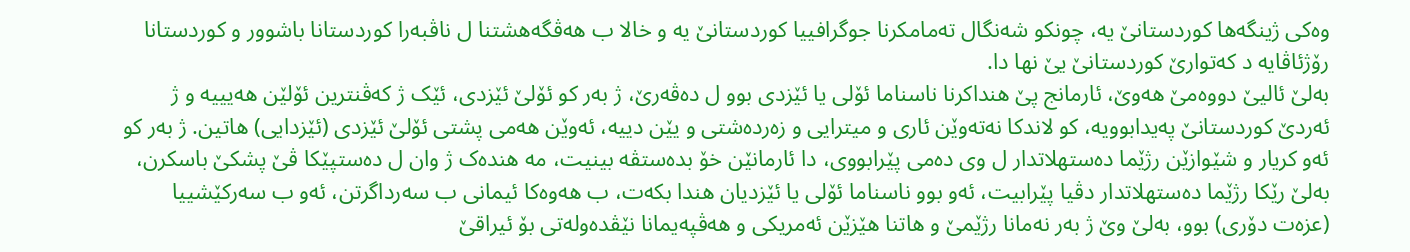وەکی ژینگەھا کوردستانێ یە، چونکو شەنگال تەمامکرنا جوگرافییا کوردستانێ یە و خالا ب ھەڤگەھشتنا ل ناڤبەرا کوردستانا باشوور و کوردستانا رۆژئاڤایە د کەتوارێ کوردستانێ یێ نھا دا.
بەلێ ئالیێ دووەمێ ھەوێ، ئارمانج پێ ھنداکرنا ناسناما ئۆلی یا ئێزدی بوو ل دەڤەرێ، ژ بەر کو ئۆلێ ئێزدی، ئێک ژ کەڤنترین ئۆلێن ھەیییە و ژ ئەردێ کوردستانێ پەیدابوویە، کو لاندکا نەتەوێن ئاری و میترایی و زەردەشتی و یێن دییە، ئەوێن ھەمی پشتی ئۆلێ ئێزدی (ئێزدایی) ھاتین. ژ بەر کو ئەو کریار و شێوازێن رژێما دەستھلاتدار ل وی دەمی پێرابووی، دا ئارمانێن خۆ بدەستڤە بینیت، مە ھندەک ژ وان ل دەستپێکا ڤێ پشکێ باسکرن، بەلێ رێکا رژێما دەستھلاتدار دڤیا پێرابیت، ئەو بوو ناسناما ئۆلی یا ئێزدیان ھندا بکەت، ب ھەوەکا ئیمانی ب سەرداگرتن، ئەو ب سەرکێشییا (عزەت دۆری) بوو، بەلێ وێ ژ بەر نەمانا رژێمێ و ھاتنا ھێزێن ئەمریکی و ھەڤپەیمانا نێڤدەولەتی بۆ ئیراقێ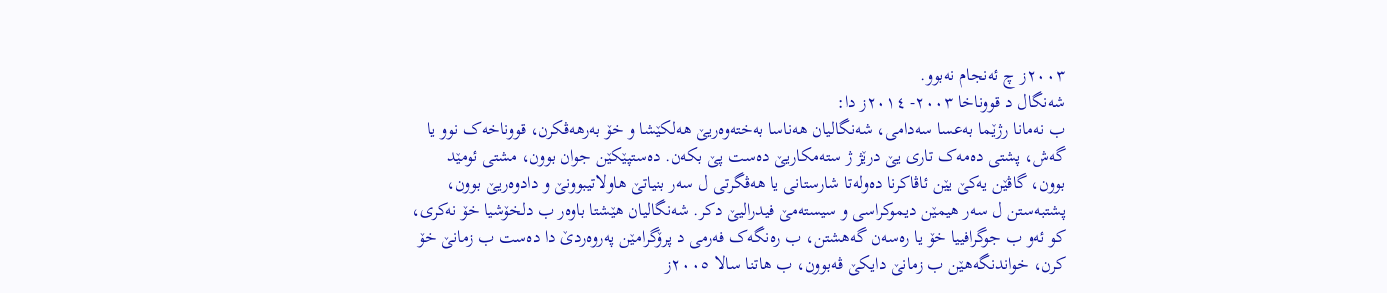٢٠٠٣ز چ ئەنجام نەبوو.
شەنگال د قووناخا ٢٠٠٣- ٢٠١٤ز دا:
ب نەمانا رژێما بەعسا سەدامی، شەنگالیان ھەناسا بەختەوەریێ ھەلکێشا و خۆ بەرھەڤکرن، قووناخەک نوو یا گەش، پشتی دەمەک تاری یێ درێژ ژ ستەمکاریێ دەست پێ بکەن. دەستپێکێن جوان بوون، مشتی ئومێد بوون، گاڤێن یەکێ یێن ئاڤاکرنا دەولەتا شارستانی یا ھەڤگرتی ل سەر بنیاتێ ھاولاتیبوونێ و دادوەریێ بوون، پشتبەستن ل سەر ھیمێن دیموکراسی و سیستەمێ فیدرالیێ دکر. شەنگالیان ھێشتا باوەر ب دلخۆشیا خۆ نەکری، کو ئەو ب جوگرافییا خۆ یا رەسەن گەھشتن، ب رەنگەک فەرمی د پرۆگرامێن پەروەردێ دا دەست ب زمانێ خۆ کرن، خواندنگەھێن ب زمانێ دایکێ ڤەبوون، ب ھاتنا سالا ٢٠٠٥ز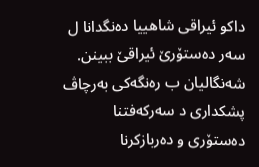داکو ئیراقی شاھییا دەنگدانا ل سەر دەستۆرێ ئیراقێ ببینن.
شەنگالیان ب رەنگەکی بەرچاڤ پشکداری د سەرکەفتنا دەستۆری و دەربازکرنا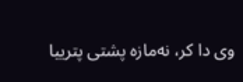وی دا کر، نەمازە پشتی پترییا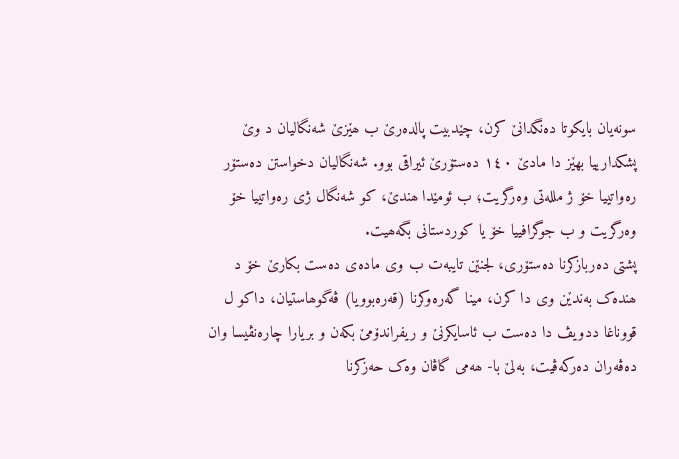سونەیان بایکوتا دەنگدانێ کرن، چێدبیت پالدەرێ ب ھێزێ شەنگالیان د وێ پشکدارییا بھێز دا مادێ ١٤٠ دەستۆرێ ئیراقی بوو. شەنگالیان دخواستن دەستۆر رەواتییا خۆ ژ مللەتی وەرگریت؛ ب ئومێدا ھندێ، کو شەنگال ژی رەواتییا خۆ وەرگریت و ب جوگرافییا خۆ یا کوردستانی بگەھیت.
پشتی دەربازکرنا دەستۆری، لجنێن تایبەت ب وی مادەی دەست بکارێ خۆ د ھندەک بەندێن وی دا کرن، مینا گەرەوکرنا (قەرەبوویا) ڤەگوھاستیان، داکو ل قووناغا ددویڤ دا دەست ب ئاسایکرنێ و ریفراندۆمێ بکەن و بریارا چارەنڤیسا وان دەڤەران دەرکەڤیت، بەلێ با- ھەمی گاڤان وەک حەزکرنا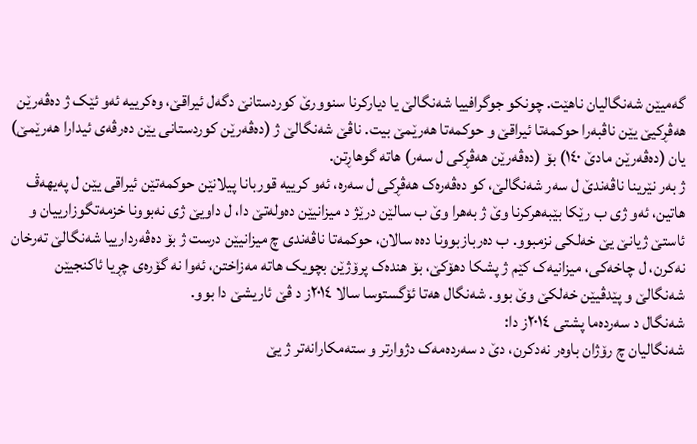گەمیێن شەنگالیان ناھێت. چونکو جوگرافییا شەنگالێ یا دیارکرنا سنوورێ کوردستانێ دگەل ئیراقێ، وەکرییە ئەو ئێک ژ دەڤەرێن ھەڤڕکیێ یێن ناڤبەرا حوکمەتا ئیراقێ و حوکمەتا ھەرێمێ بیت. ناڤێ شەنگالێ ژ (دەڤەرێن کوردستانی یێن دەرڤەی ئیدارا ھەرێمێ) یان (دەڤەرێن مادێ ١٤٠) بۆ (دەڤەرێن ھەڤڕکی ل سەر) ھاتە گوھاڕتن.
ژ بەر نێرینا ناڤەندێ ل سەر شەنگالێ، کو دەڤەرەک ھەڤڕکی ل سەرە، ئەو کرییە قوربانا پیلانێن حوکمەتێن ئیراقی یێن ل پەیھەڤ ھاتین، ئەو ژی ب رێکا بێبەھرکرنا وێ ژ بەھرا وێ ب سالێن درێژ د میزانیێن دەولەتێ دا، ل داویێ ژی نەبوونا خزمەتگوزارییان و ئاستێ ژیانێ یێ خەلکی نزمبوو. ب دەربازبوونا دەە سالان، حوکمەتا ناڤەندی چ میزانیێن درست ژ بۆ دەڤەردارییا شەنگالێ تەرخان نەکرن، ل چاخەکی، میزانیەک کێم ژ پشکا دھۆکێ، بۆ ھندەک پرۆژێن بچویک ھاتە مەزاختن، ئەوا نە گۆرەی چڕیا ئاکنجیێن شەنگالێ و پێدڤیێن خەلکێ وێ بوو. شەنگال ھەتا ئۆگستوسا سالا ٢٠١٤ز د ڤێ ئاریشێ دا بوو.
شەنگال د سەردەما پشتی ٢٠١٤ز دا:
شەنگالیان چ رۆژان باوەر نەدکرن، دێ د سەردەمەک دژوارتر و ستەمکارانەتر ژ یێ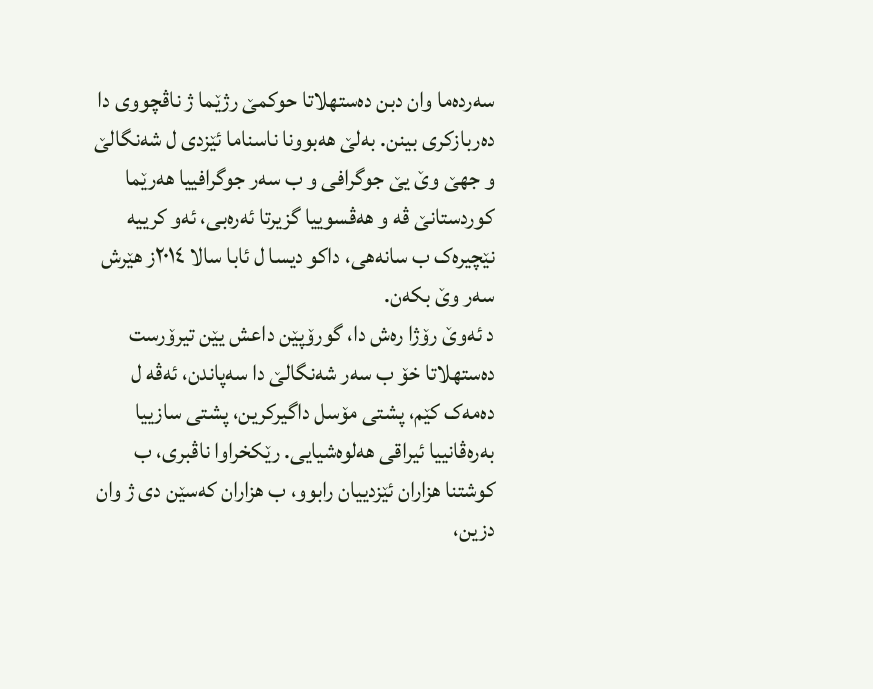سەردەما وان دبن دەستھلاتا حوکمێ رژێما ژ ناڤچووی دا دەربازکری بینن. بەلێ ھەبوونا ناسناما ئێزدی ل شەنگالێ و جھێ وێ یێ جوگرافی و ب سەر جوگرافییا ھەرێما کوردستانێ ڤە و ھەڤسوییا گزیرتا ئەرەبی، ئەو کرییە نێچیرەک ب سانەھی، داکو دیسا ل ئابا سالا ٢٠١٤ز ھێرش سەر وێ بکەن.
د ئەوێ رۆژا رەش دا، گورۆپێن داعش یێن تیرۆرست دەستھلاتا خۆ ب سەر شەنگالێ دا سەپاندن، ئەڤە ل دەمەک کێم، پشتی مۆسل داگیرکرین، پشتی سازییا بەرەڤانییا ئیراقی ھەلوەشیایی. رێکخراوا ناڤبری، ب کوشتنا ھزاران ئێزدییان رابوو، ب ھزاران کەسێن دی ژ وان دزین،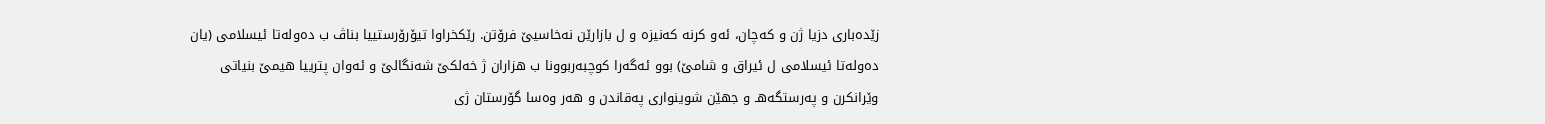زێدەباری دزیا ژن و کەچان، ئەو کرنە کەنیزە و ل بازارێن نەخاسیێ فرۆتن. رێکخراوا تیۆرۆرستییا بناڤ ب دەولەتا ئیسلامی (یان دەولەتا ئیسلامی ل ئیراق و شامێ) بوو ئەگەرا کوچبەربوونا ب ھزاران ژ خەلکێ شەنگالێ و ئەوان پترییا ھیمێ بنیاتی وێرانکرن و پەرستگەهـ و جھێن شوینواری پەقاندن و ھەر وەسا گۆرستان ژی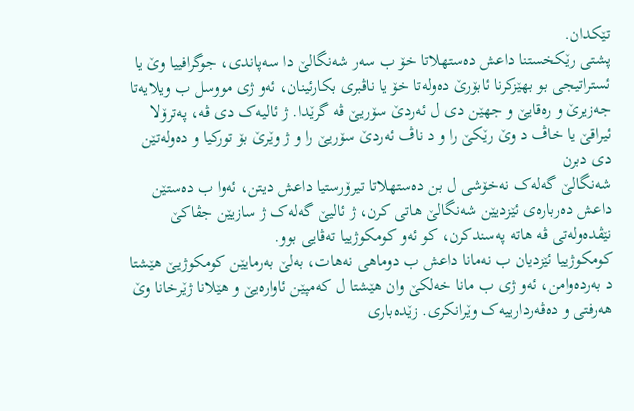تێکدان.
پشتی رێکخستنا داعش دەستھلاتا خۆ ب سەر شەنگالێ دا سەپاندی، جوگرافییا وێ یا ئستراتیجی بو بھێزکرنا ئابۆرێ دەولەتا خۆ یا ناڤبری بکارئینان، ئەو ژی مووسل ب ویلایەتا جەزیرێ و رەقایێ و جھێن دی ل ئەردێ سۆریێ ڤە گرێدا. ژ ئالیەک دی ڤە، پەترۆلا ئیراقێ یا خاڤ د وێ رێکێ را و د ناڤ ئەردێ سۆریێ را و ژ وێرێ بۆ تورکیا و دەولەتێن دی دبرن
شەنگالێ گەلەک نەخۆشی ل بن دەستھلاتا تیرۆرستیا داعش دیتن، ئەوا ب دەستێن داعش دەربارەی ئێزدیێن شەنگالێ ھاتی کرن، ژ ئالیێ گەلەک ژ سازیێن جڤاکێ نێڤدەولەتی ڤە ھاتە پەسندکرن، کو ئەو کومکوژییا تەڤایی بوو.
کومکوژییا ئێزدیان ب نەمانا داعش ب دوماھی نەھات، بەلێ بەرمایێن کومکوژیێ ھێشتا د بەردەوامن، ئەو ژی ب مانا خەلکێ وان ھێشتا ل کەمپێن ئاوارەیێ و ھێلانا ژێرخانا وێ ھەرفتی و دەڤەردارییەک وێرانکری. زێدەباری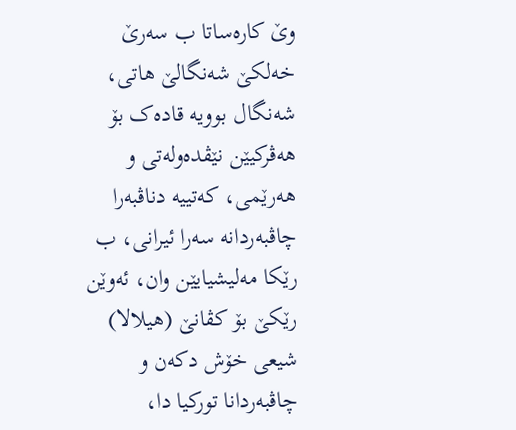وێ کارەساتا ب سەرێ خەلکێ شەنگالێ ھاتی، شەنگال بوویە قادەک بۆ ھەڤرکیێن نێڤدەولەتی و ھەرێمی، کەتییە دناڤبەرا چاڤبەردانە سەرا ئیرانی، ب رێکا مەلیشیایێن وان، ئەوێن رێکێ بۆ کڤانێ (ھیلالا) شیعی خۆش دکەن و چاڤبەردانا تورکیا دا،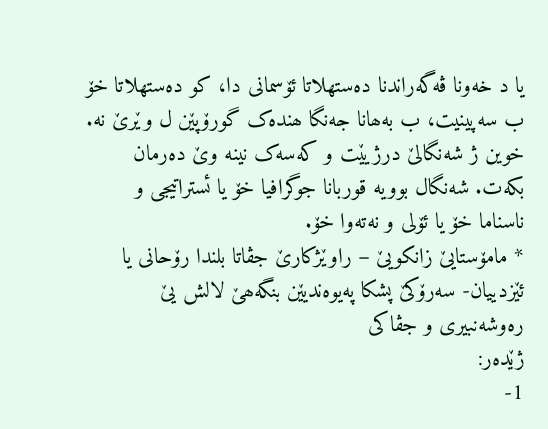یا د خەونا ڤەگەراندنا دەستھلاتا ئۆسمانی دا، کو دەستھلاتا خۆ ب سەپینیت، ب بەھانا جەنگا ھندەک گورۆپێن ل وێرێ نە. خوین ژ شەنگالێ درژیێت و کەسەک نینە وێ دەرمان بکەت. شەنگال بوویە قوربانا جوگرافیا خۆ یا ئستراتیجی و ناسناما خۆ یا ئۆلی و نەتەوا خۆ.
* مامۆستایێ زانکویێ – راوێژکارێ جڤاتا بلندا رۆحانی یا ئێزدییان- سەرۆکێ پشکا پەیوەندیێن بنگەھێ لالش یێ رەوشەنبیری و جڤاکی
ژێدەر:
1-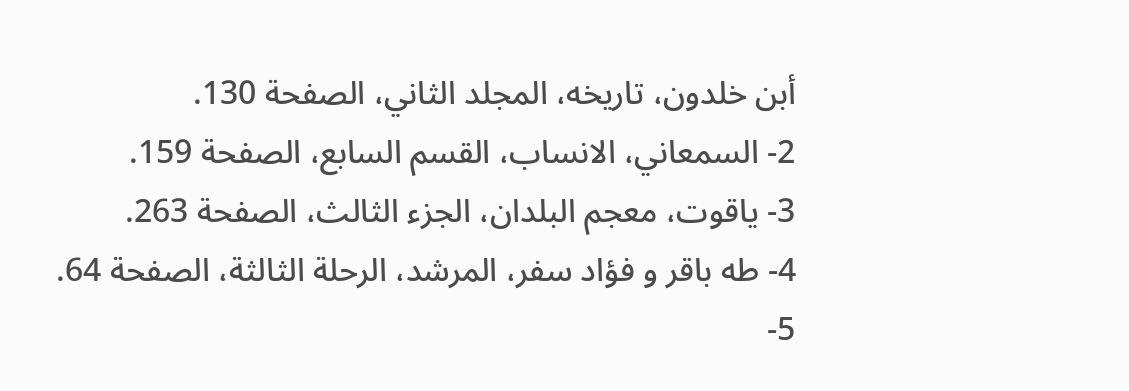أبن خلدون، تاريخه، المجلد الثاني، الصفحة 130.
2- السمعاني، الانساب، القسم السابع، الصفحة 159.
3- ياقوت، معجم البلدان، الجزء الثالث، الصفحة 263.
4- طه باقر و فؤاد سفر، المرشد، الرحلة الثالثة، الصفحة 64.
5-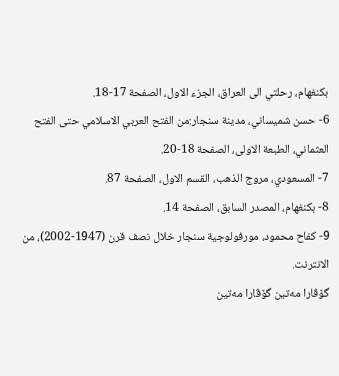بكنغهام، رحلتي الى العراق، الجزء الاول، الصفحة 17-18.
6- حسن شميساني، مدينة سنجار:من الفتح العربي الاسلامي حتى الفتح العثماني، الطبعة الاولى، الصفحة 18-20.
7- المسعودي، مروج الذهب، القسم الاول، الصفحة 87.
8- بكنغهام، المصدر السابق، الصفحة 14.
9- كفاح محمود، مورفولوجية سنجار خلال نصف قرن (1947-2002)، من الانترنت.
گۆڤارا مەتین گۆڤارا مەتین